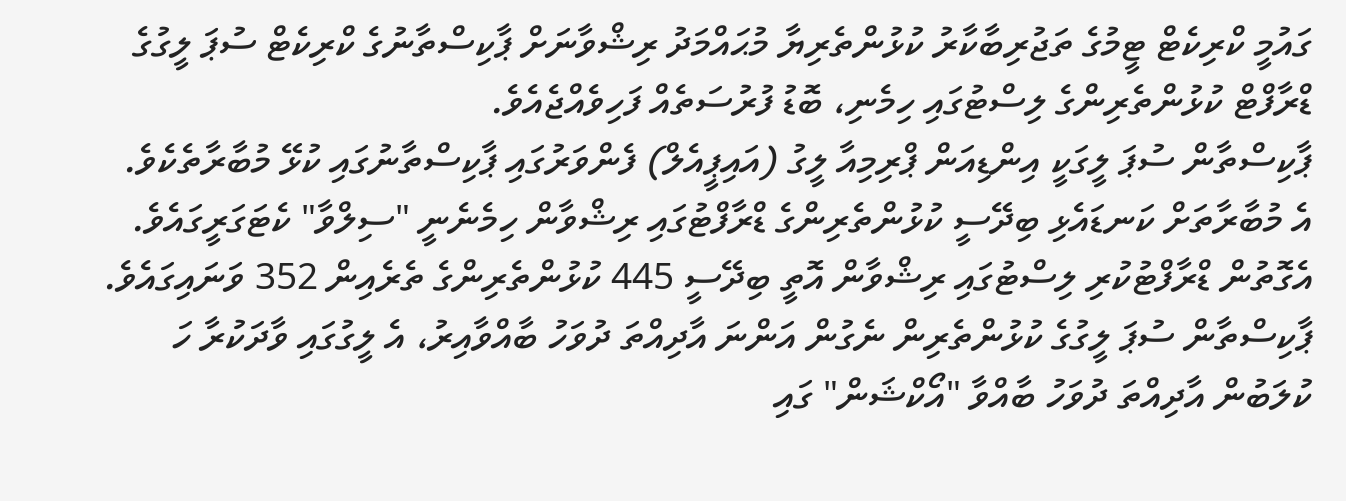ގައުމީ ކްރިކެޓް ޓީމުގެ ތަޖުރިބާކާރު ކުޅުންތެރިޔާ މުޙައްމަދު ރިޝްވާނަށް ޕާކިސްތާނުގެ ކްރިކެޓް ސުޕަ ލީގުގެ ޑްރާފްޓް ކުޅުންތެރިންގެ ލިސްޓުގައި ހިމެނި، ބޮޑު ފުރުސަތެއް ފަހިވެއްޖެއެވެ.
ޕާކިސްތާން ސުޕަ ލީގަކީ އިންޑިއަން ޕްރިމިއާ ލީގު (އައިޕީއެލް) ފެންވަރުގައި ޕާކިސްތާނުގައި ކުޅޭ މުބާރާތެކެވެ. އެ މުބާރާތަށް ކަނޑައެޅި ބިދޭސީ ކުޅުންތެރިންގެ ޑްރާފްޓުގައި ރިޝްވާން ހިމެނެނީ "ސިލްވާ" ކެޓަގަރީގައެވެ. އެގޮތުން ޑްރާފްޓުކުރި ލިސްޓުގައި ރިޝްވާން އޮތީ ބިދޭސީ 445 ކުޅުންތެރިންގެ ތެރެއިން 352 ވަނައިގައެވެ.
ޕާކިސްތާން ސުޕަ ލީގުގެ ކުޅުންތެރިން ނެގުން އަންނަ އާދިއްތަ ދުވަހު ބާއްވާއިރު، އެ ލީގުގައި ވާދަކުރާ ހަ ކުލަބުން އާދިއްތަ ދުވަހު ބާއްވާ "އޯކްޝަން" ގައި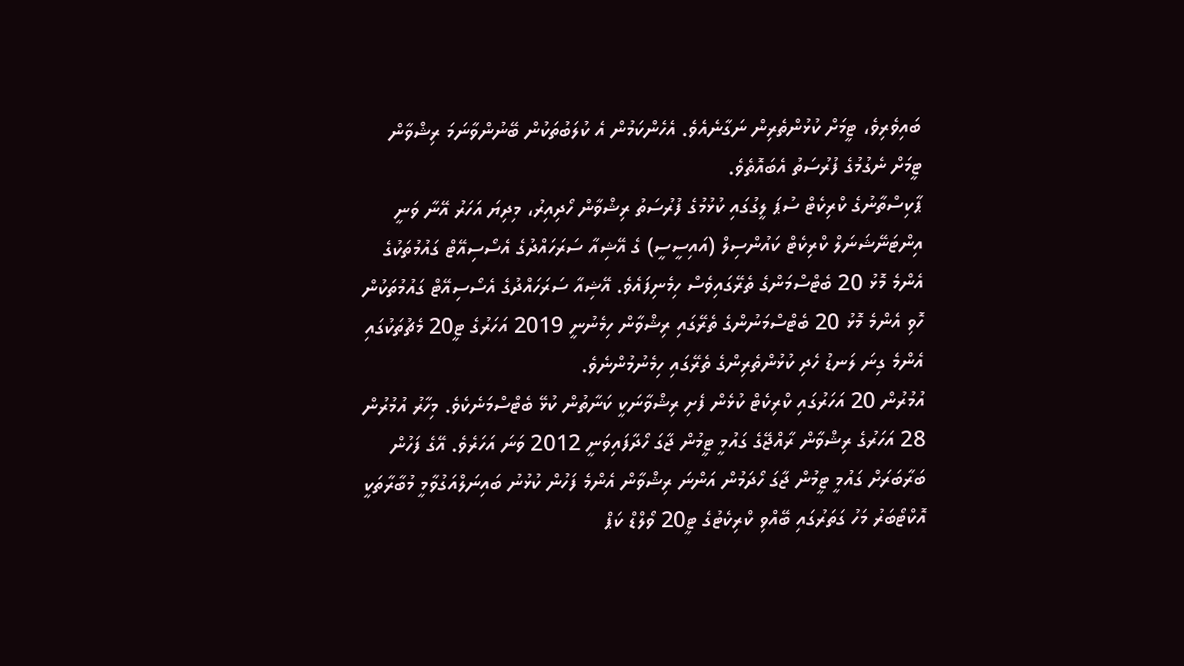ބައިވެރިވެ، ޓީމަށް ކުޅުންތެރިން ނަގާނެއެވެ. އެހެންކަމުން އެ ކުލަބުތަކުން ބޭނުންވާނަމަ ރިޝްވާން ޓީމަށް ނެގުމުގެ ފުރުސަތު އެބައޮތެވެ.
ޕާކިސްތާނުގެ ކްރިކެޓް ސުޕަ ލީގުގައި ކުޅުމުގެ ފުރުސަތު ރިޝްވާން ހޯދިއިރު، މިދިޔަ އަހަރު އޭނާ ވަނީ އިންޓަނޭޝަނަލް ކްރިކެޓް ކައުންސިލް (އައިސީސީ) ގެ އޭޝިއާ ސަރަހައްދުގެ އެސޯސިއޭޓް ގައުމުތަކުގެ އެންމެ މޮޅު 20 ބެޓްސްމަންގެ ތެރޭގައިވެސް ހިމެނިފައެވެ. އޭޝިއާ ސަރަހައްދުގެ އެސޯސިއޭޓް ގައުމުތަކުން ހޮވި އެންމެ މޮޅު 20 ބެޓްސްމަނުންގެ ތެރޭގައި ރިޝްވާން ހިމެނުނީ 2019 އަހަރުގެ ޓީ20 މެޗުތަކުގައި އެންމެ ގިނަ ލަނޑު ހެދި ކުޅުންތެރިންގެ ތެރޭގައި ހިމެނުމުންނެވެ.
އުމުރުން 20 އަހަރުގައި ކްރިކެޓް ކުޅެން ފެށި ރިޝްވާނަކީ ކަނާތުން ކުޅޭ ބެޓްސްމަނެކެވެ. މިހާރު އުމުރުން 28 އަހަރުގެ ރިޝްވާން ރާއްޖޭގެ ގައުމީ ޓީމުން ޖާގަ ހޯދާފައިވަނީ 2012 ވަނަ އަހަރެވެ. އޭގެ ފަހުން ބަރާބަރަށް ގައުމީ ޓީމުން ޖާގަ ހޯދަމުން އަންނަ ރިޝްވާން އެންމެ ފަހުން ކުޅުނު ބައިނަލްއަގުވާމީ މުބާރާތަކީ އޮކްޓޯބަރު މަހު ގަތަރުގައި ބޭއްވި ކްރިކެޓުގެ ޓީ20 ވޯލްޑް ކަޕް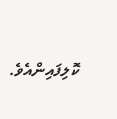ކޮލިފައިންއެވެ.